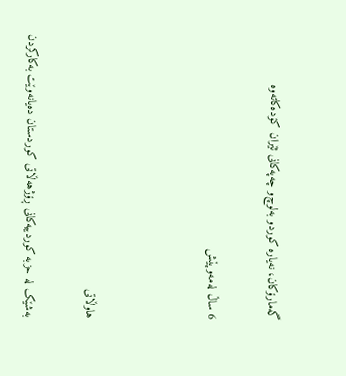گه‌مارۆکان، نه‌یاره‌ کوردو به‌لوچ‌و چه‌په‌کانى ئێران کۆده‌کاته‌وه‌

6 ساڵ لەمەوپێش



هاوڵاتی

به‌شێک له‌ حزبه‌ کوردییه‌کانى ڕۆژهه‌ڵاتى کوردستان ده‌یانه‌وێت به‌کارکردن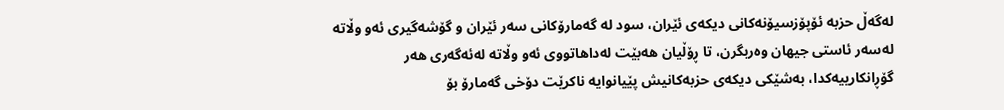له‌گه‌ڵ حزبه‌ ئۆپۆزسیۆنه‌کانى دیکه‌ى ئێران، سود له‌ گه‌مارۆکانى سه‌ر ئێران و گۆشه‌گیرى ئه‌و وڵاته‌ له‌سه‌ر ئاستى جیهان وه‌ربگرن، تا ڕۆڵیان هه‌بێت له‌داهاتووى ئه‌و وڵاته‌ له‌ئه‌گه‌رى هه‌ر گۆڕانکارییه‌کدا، به‌شێکى دیکه‌ى حزبه‌کانیش پێیانوایه‌ ناکرێت دۆخى گه‌مارۆ بۆ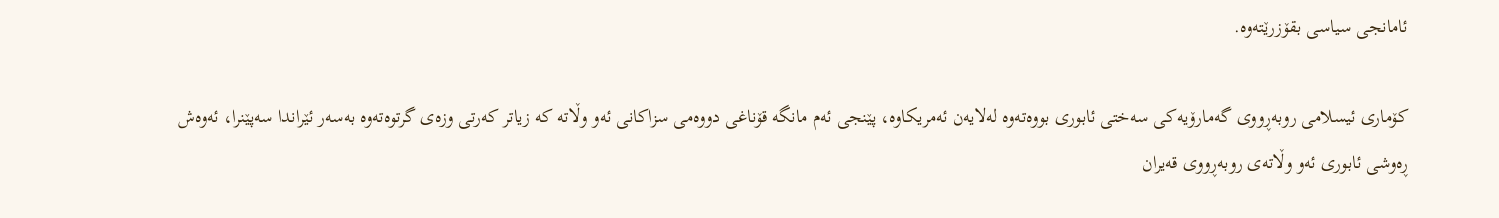ئامانجى سیاسی بقۆزرێته‌وه‌.

کۆمارى ئیسلامى روبه‌ڕووى گه‌مارۆیه‌کى سه‌ختى ئابورى بووه‌ته‌وه‌ له‌لایه‌ن ئه‌مریکاوه‌، پێنجى ئه‌م مانگه‌ قۆناغى دووه‌مى سزاکانى ئه‌و وڵاته‌ که‌ زیاتر که‌رتى وزه‌ى گرتوه‌ته‌وه‌ به‌سه‌ر ئێراندا سه‌پێنرا، ئه‌وه‌ش ڕه‌وشى ئابورى ئه‌و وڵاته‌ى روبه‌ڕووى قه‌یران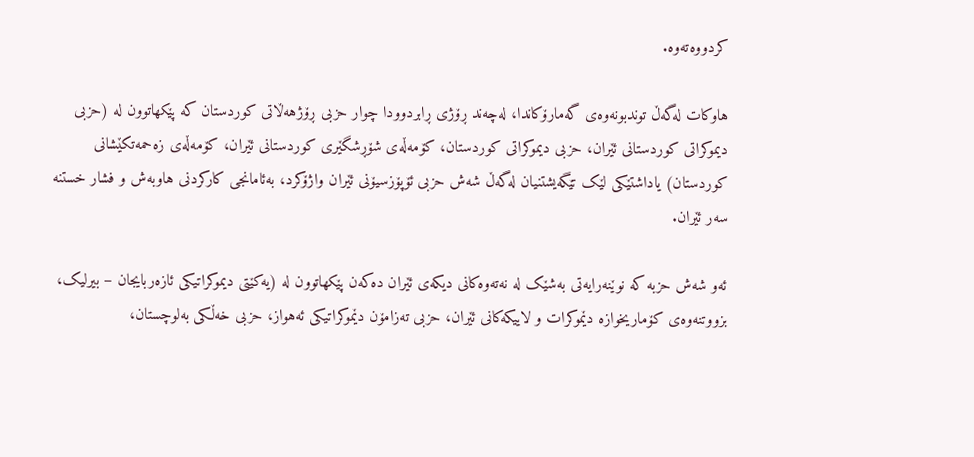کردووه‌ته‌وه‌.

هاوکات له‌گه‌ڵ توندبونه‌وه‌ى گه‌مارۆکاندا، له‌چه‌ند ڕۆژى ڕابردوودا چوار حزبى ڕۆژهه‌ڵاتى کوردستان که‌ پێکهاتوون له‌ (حزبى دیموکراتى کوردستانى ئێران، حزبى دیموکراتى کوردستان، کۆمه‌ڵه‌ى شۆڕشگێرى کوردستانى ئێران، کۆمه‌ڵه‌ى زه‌حمه‌تکێشانى کوردستان) یاداشتێکى لێک تێگه‌یشتنیان له‌گه‌ڵ شه‌ش حزبى ئۆپۆزسیۆنى ئێران واژۆکرد، به‌ئامانجى کارکردنى هاوبه‌ش و فشار خستنه‌ سه‌ر ئێران.

ئه‌و شه‌ش حزبه‌ که‌ نوێنه‌رایه‌تى به‌شێک له‌ نه‌ته‌وه‌کانى دیکه‌ى ئێران ده‌که‌ن پێکهاتوون له‌ (یه‌کێتى دیموکراتیکى ئازه‌ربایجان – بیرلیک، بزووتنه‌وه‌ى کۆماریخوازه‌ دێموکرات و لاییکه‌کانى ئێران، حزبى ته‌زامۆن دێموکراتیکى ئه‌هواز، حزبى خه‌ڵکى به‌لوچستان،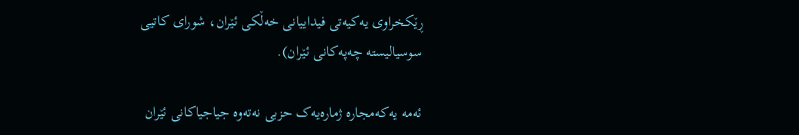ڕێکخراوى یه‌کیه‌تى فیداییانى خه‌ڵکى ئێران، شوراى کاتیى سوسیالیسته‌ چه‌په‌کانى ئێران).

ئه‌مه‌ یه‌که‌مجاره‌ ژماره‌یه‌ک حزبى نه‌ته‌وه‌ جیاجیاکانى ئێران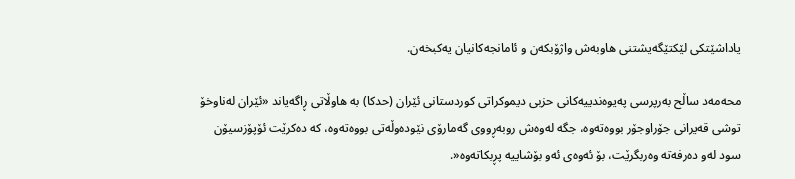یاداشێتکى لێکتێگه‌یشتنى هاوبه‌ش واژۆبکه‌ن و ئامانجه‌کانیان یه‌کبخه‌ن.

محه‌مه‌د ساڵح به‌رپرسى په‌یوه‌ندییه‌کانى حزبى دیموکراتى کوردستانى ئێران (حدکا) به‌ هاوڵاتی ڕاگه‌یاند «ئێران له‌ناوخۆ توشی قه‌یرانى جۆراوجۆر بووه‌ته‌وه‌، جگه‌ له‌وه‌ش روبه‌ڕووى گه‌مارۆى نێوده‌وڵه‌تى بووه‌ته‌وه‌، که‌ ده‌کرێت ئۆپۆزسیۆن سود له‌و ده‌رفه‌ته‌ وه‌ربگرێت، بۆ ئه‌وه‌ى ئه‌و بۆشاییه‌ پڕبکاته‌وه‌«.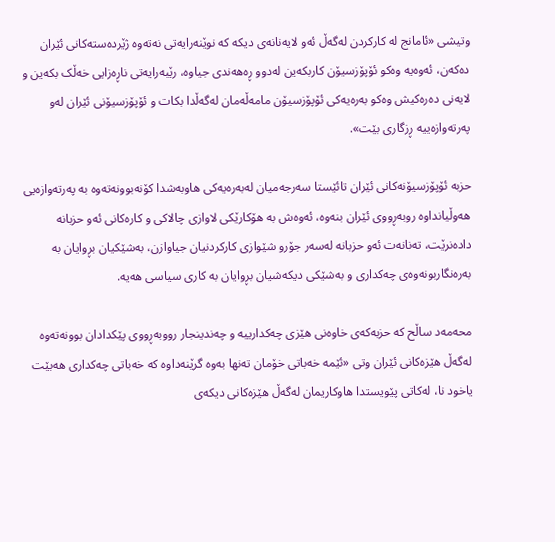وتیشى «ئامانج له‌ کارکردن له‌گه‌ڵ ئه‌و لایه‌نانه‌ى دیکه‌ که‌ نوێنه‌رایه‌تى نه‌ته‌وه‌ ژێرده‌سته‌کانى ئێران ده‌که‌ن، ئه‌وه‌یه‌ وه‌کو ئۆپۆزسیۆن کاربکه‌ین له‌دوو ڕه‌هه‌ندى جیاوه‌، رێبه‌رایه‌تى ناڕه‌زایی خه‌ڵک بکه‌ین و لایه‌نى ده‌ره‌کیش وه‌کو به‌ره‌یه‌کى ئۆپۆزسیۆن مامه‌ڵه‌مان له‌گه‌ڵدا بکات و ئۆپۆزسیۆنى ئێران له‌و په‌رته‌وازه‌ییه‌ ڕزگارى بێت».

حزبه‌ ئۆپۆزسیۆنه‌کانى ئێران تائێستا سه‌رجه‌میان له‌به‌ره‌یه‌کى هاوبه‌شدا کۆنه‌بوونه‌ته‌وه‌ به‌ په‌رته‌وازه‌یی هه‌وڵیانداوه‌ روبه‌ڕووى ئێران بنه‌وه‌، ئه‌وه‌ش به‌ هۆکارێکى لاوازى چالاکى و کاره‌کانى ئه‌و حزبانه‌ داده‌نرێت، ته‌نانه‌ت ئه‌و حزبانه‌ له‌سه‌ر جۆرو شێوازى کارکردنیان جیاوازن، به‌شێکیان بڕوایان به‌ به‌ره‌نگاربونه‌وه‌ى چه‌کدارى و به‌شێکى دیکه‌شیان بڕوایان به‌ کارى سیاسی هه‌یه‌.

محه‌مه‌د ساڵح که‌ حزبه‌که‌ى خاوه‌نى هێزى چه‌کدارییه‌ و چه‌ندینجار رووبه‌ڕووى پێکدادان بوونه‌ته‌وه‌ له‌گه‌ڵ هێزه‌کانى ئێران وتى «ئێمه‌ خه‌باتى خۆمان ته‌نها به‌وه‌ گرێنه‌داوه‌ که‌ خه‌باتى چه‌کدارى هه‌بێت یاخود نا، له‌کاتى پێویستدا هاوکاریمان له‌گه‌ڵ هێزه‌کانى دیکه‌ى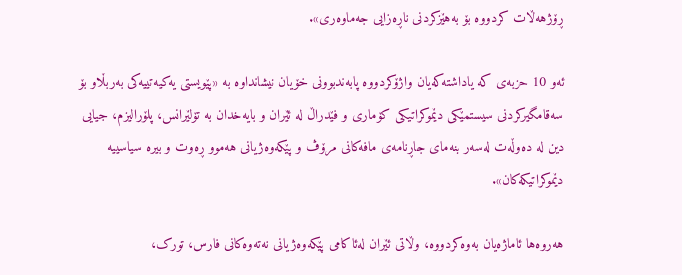ڕۆژهه‌ڵات کردووه‌ بۆ به‌هێزکردنى ناڕه‌زایی جه‌ماوه‌رى».

ئه‌و 10 حزبه‌ى که‌ یاداشته‌که‌یان واژۆکردووه‌ پابه‌ندبوونى خۆیان نیشانداوه‌ به‌ «پێویستى یه‌کیه‌تییه‌کى به‌ربڵاو بۆ سه‌قامگیرکردنى سیستمێکى دێموکراتیکى کۆمارى و فێدراڵ له‌ ئێران و بایه‌خدان به‌ تۆلێرانس، پلۆرالیزم، جیایى دین له‌ ده‌وڵه‌ت له‌سه‌ر بنه‌ماى جاڕنامه‌ى مافه‌کانى مرۆڤ و پێکه‌وه‌ژیانى هه‌موو ڕه‌وت و بیره‌ سیاسییه‌ دێموکراتیکه‌کان».

هه‌روه‌ها ئاماژه‌یان به‌وه‌کردووه‌، وڵاتى ئێران له‌ئاکامى پێکه‌وه‌ژیانى نه‌ته‌وه‌کانى فارس، تورک،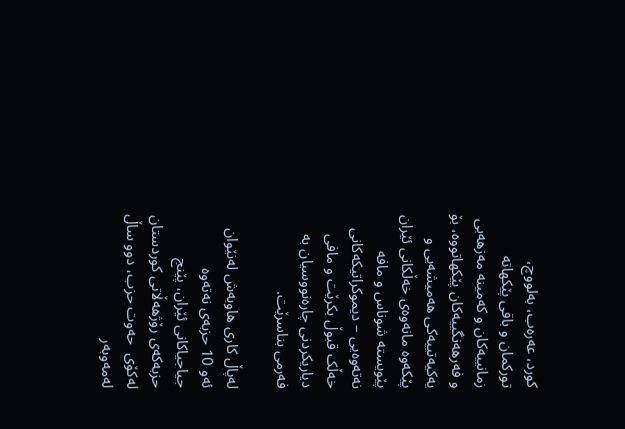کورد، عه‌ره‌ب، به‌لووچ، تورکمان و باقى پێکهاته‌ زمانییه‌کان و که‌مینه‌ مه‌زهه‌بى و فه‌رهه‌نگییه‌کان پێکهاتووه‌، بۆ یه‌کیه‌تییه‌کى هه‌میشه‌یى و پێکه‌وه‌ مانه‌وه‌ى خه‌ڵکانى ئێران پێویسته‌ شوناس و مافه‌ نه‌ته‌وه‌یى – دیموکراتیکه‌کانى خه‌ڵک قبوڵ بکرێت و مافى دیاریکردنى چاره‌نووسیان به‌ فه‌رمى بناسرێت.

له‌پاڵ کارى هاوبه‌ش له‌نێوان ئه‌و 10 حزبه‌ى نه‌ته‌وه‌ جیاجیاکانى ئێران، پێنج حزبەکەى رۆژهه‌ڵاتى کوردستان له‌کۆى  حه‌وت حزب، دوو ساڵ له‌مه‌وبه‌ر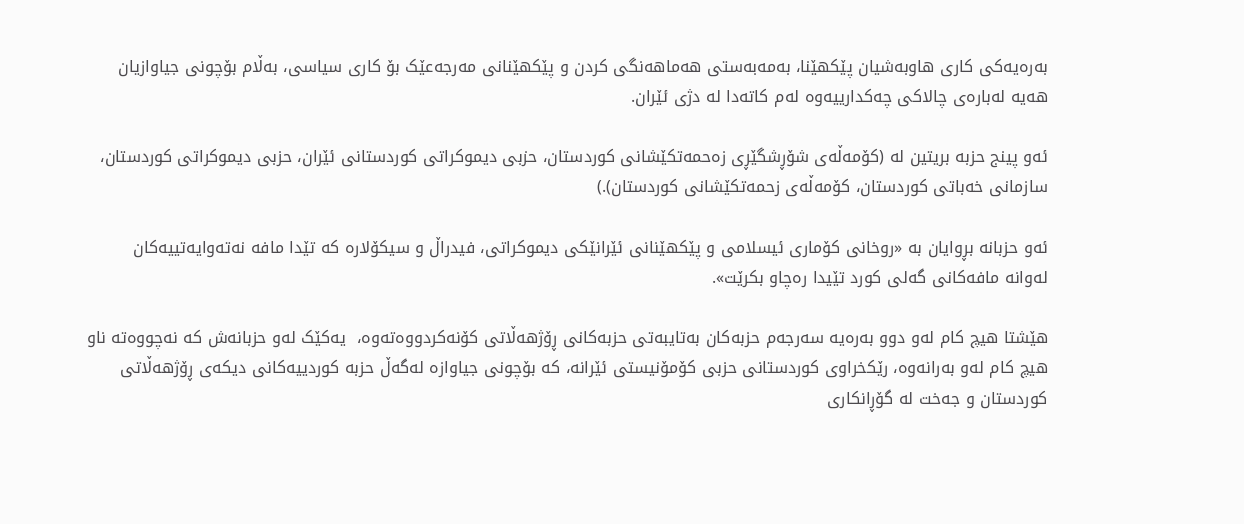به‌ره‌یەکى کارى هاوبه‌شیان پێکهێنا، به‌مه‌به‌ستى هه‌ماهه‌نگى کردن و پێکهێنانى مه‌رجه‌عێک بۆ کارى سیاسی، به‌ڵام بۆچونى جیاوازیان هه‌یه‌ له‌باره‌ى چالاکى چه‌کدارییه‌وه‌ له‌م کاته‌دا له‌ دژى ئێران.

ئه‌و پینج حزبه‌ بریتین له‌ (کۆمه‌ڵه‌ى شۆڕشگێڕى زه‌حمه‌تکێشانى کوردستان، حزبى دیموکراتى کوردستانى ئێران، حزبى دیموکراتى کوردستان، سازمانى خەباتى کوردستان، کۆمه‌ڵه‌ى زحمه‌تکێشانى کوردستان).)

ئه‌و حزبانه‌ بڕوایان به‌ «روخانى کۆمارى ئیسلامى و پێکهێنانى ئێرانێکى دیموکراتی، فیدراڵ و سیکۆلاره‌ که‌ تێدا مافه‌ نه‌ته‌وایه‌تییەکان له‌وانه‌ مافه‌کانى گەلى کورد تێیدا ره‌چاو بکرێت».

هێشتا هیچ کام له‌و دوو به‌ره‌یه‌ سه‌رجه‌م حزبه‌کان به‌تایبه‌تى حزبه‌کانى ڕۆژهه‌ڵاتى کۆنه‌کردووه‌ته‌وه‌،  یه‌کێک له‌و حزبانه‌ش که‌ نه‌چووه‌ته‌ ناو هیچ کام له‌و به‌رانه‌وه‌، رێکخراوى کوردستانى حزبى کۆمۆنیستى ئێرانه‌، که‌ بۆچونى جیاوازه‌ له‌گه‌ڵ حزبه‌ کوردییه‌کانى دیکه‌ى ڕۆژهه‌ڵاتى کوردستان و جه‌خت له‌ گۆڕانکارى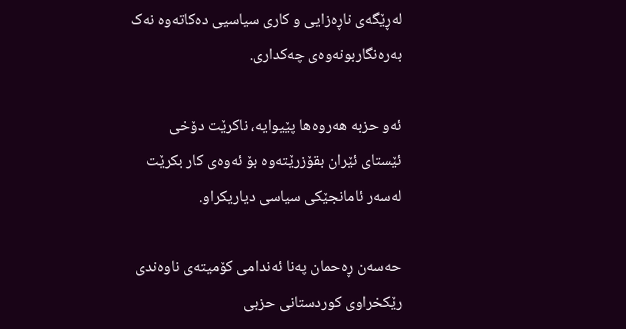له‌ڕێگه‌ى ناڕه‌زایی و کارى سیاسیی ده‌کاته‌وه‌ نه‌ک به‌ره‌نگاربونه‌وه‌ى چه‌کدارى.

ئه‌و حزبه‌ هه‌روه‌ها پێیوایه‌، ناکرێت دۆخى ئێستاى ئێران بقۆزرێته‌وه‌ بۆ ئه‌وه‌ى کار بکرێت له‌سه‌ر ئامانجێکى سیاسی دیاریکراو.

حه‌سه‌ن ڕه‌حمان په‌نا ئه‌ندامى کۆمیته‌ى ناوه‌ندى رێکخراوى کوردستانى حزبى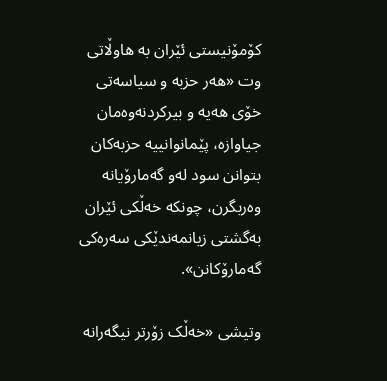کۆمۆنیستى ئێران به‌ هاوڵاتی وت «هه‌ر حزبه‌ و سیاسه‌تى خۆى هه‌یه‌ و بیرکردنه‌وه‌مان جیاوازه‌، پێمانوانییه‌ حزبه‌کان بتوانن سود له‌و گه‌مارۆیانه‌ وه‌ربگرن، چونکه‌ خه‌ڵکى ئێران به‌گشتى زیانمه‌ندێکى سه‌ره‌کى گه‌مارۆکانن».

وتیشى «خه‌ڵک زۆرتر نیگه‌رانه‌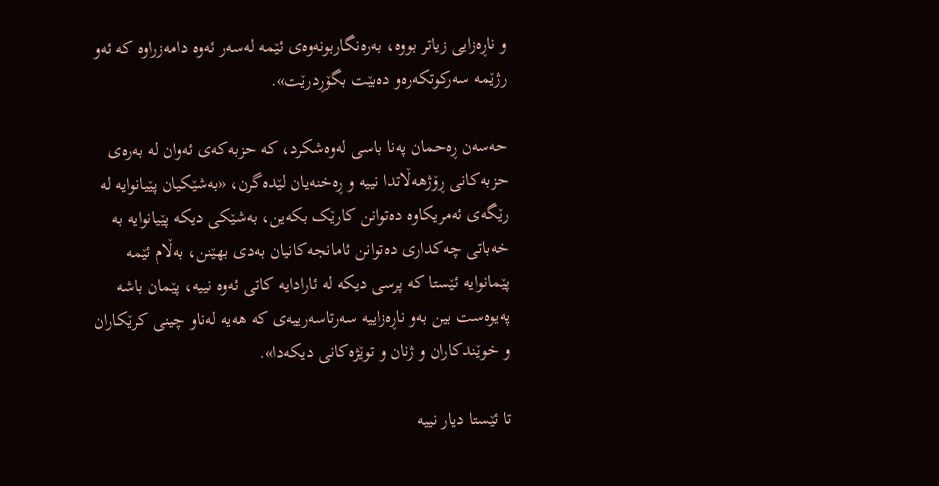و ناڕه‌زایی زیاتر بووه‌، به‌ره‌نگاربونه‌وه‌ى ئێمه‌ له‌سه‌ر ئه‌وه‌ دامه‌زراوه‌ که‌ ئه‌و رژێمه‌ سه‌رکوتکه‌ره‌و ده‌بێت بگۆڕدرێت».

حه‌سه‌ن ڕه‌حمان په‌نا باسى له‌وه‌شکرد، که‌ حزبه‌که‌ى ئه‌وان له‌ به‌ره‌ى حزبه‌کانى ڕۆژهه‌ڵاتدا نییه‌ و ڕه‌خنه‌یان لێده‌گرن، «به‌شێکیان پێیانوایه‌ له‌ رێگه‌ى ئه‌مریکاوه‌ ده‌توانن کارێک بکه‌ین، به‌شێکى دیکه‌ پێیانوایه‌ به‌ خه‌باتى چه‌کدارى ده‌توانن ئامانجه‌کانیان به‌دى بهێنن، به‌ڵام ئێمه‌ پێمانوایه‌ ئێستا که‌ پرسی دیکه‌ له‌ ئارادایه‌ کاتى ئه‌وه‌ نییه‌، پێمان باشه‌ په‌یوه‌ست بین به‌و ناڕه‌زاییه‌ سه‌رتاسه‌رییه‌ى که‌ هه‌یه‌ له‌ناو چینى کرێکاران و خوێندکاران و ژنان و توێژه‌کانى دیکه‌دا».

تا ئێستا دیار نییه‌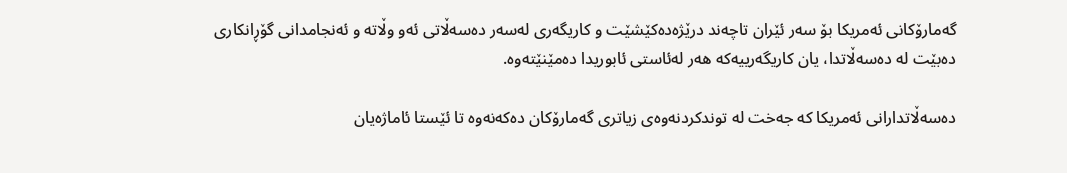گه‌مارۆکانى ئه‌مریکا بۆ سه‌ر ئێران تاچه‌ند درێژه‌ده‌کێشێت و کاریگه‌رى له‌سه‌ر ده‌سه‌ڵاتى ئه‌و وڵاته‌ و ئه‌نجامدانى گۆڕانکارى ده‌بێت له‌ ده‌سه‌ڵاتدا، یان کاریگه‌رییه‌که‌ هه‌ر له‌ئاستى ئابوریدا ده‌مێنێته‌وه‌.

ده‌سه‌ڵاتدارانى ئه‌مریکا که‌ جه‌خت له‌ توندکردنه‌وه‌ى زیاترى گه‌مارۆکان ده‌که‌نه‌وه‌ تا ئێستا ئاماژه‌یان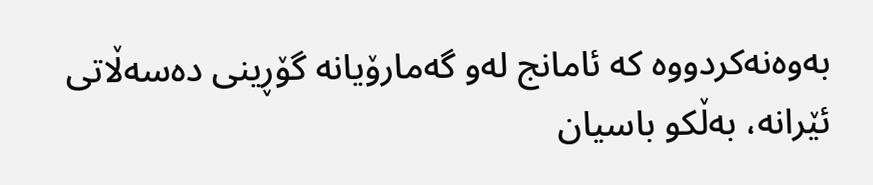به‌وه‌نه‌کردووه‌ که‌ ئامانج له‌و گه‌مارۆیانه‌ گۆڕینى ده‌سه‌ڵاتى ئێرانه‌، به‌ڵکو باسیان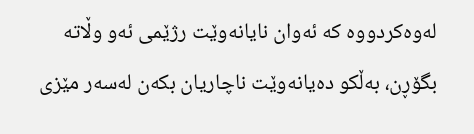له‌وه‌کردووه‌ که‌ ئه‌وان نایانه‌وێت رژێمى ئه‌و وڵاته‌ بگۆڕن، به‌ڵکو ده‌یانه‌وێت ناچاریان بکه‌ن له‌سه‌ر مێزى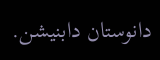دانوستان دابنیشن.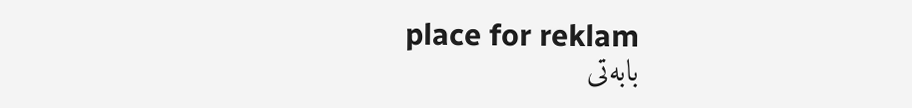place for reklam
بابه‌تی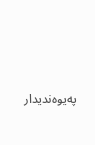په‌یوه‌ندیدار